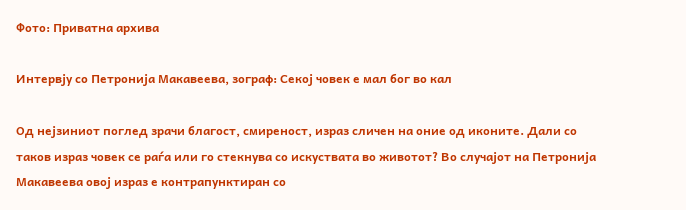Фото: Приватна архива

Интервју со Петронија Макавеева, зограф: Секој човек е мал бог во кал

Од нејзиниот поглед зрачи благост, смиреност, израз сличен на оние од иконите. Дали со таков израз човек се раѓа или го стекнува со искуствата во животот? Во случајот на Петронија Макавеева овој израз е контрапунктиран со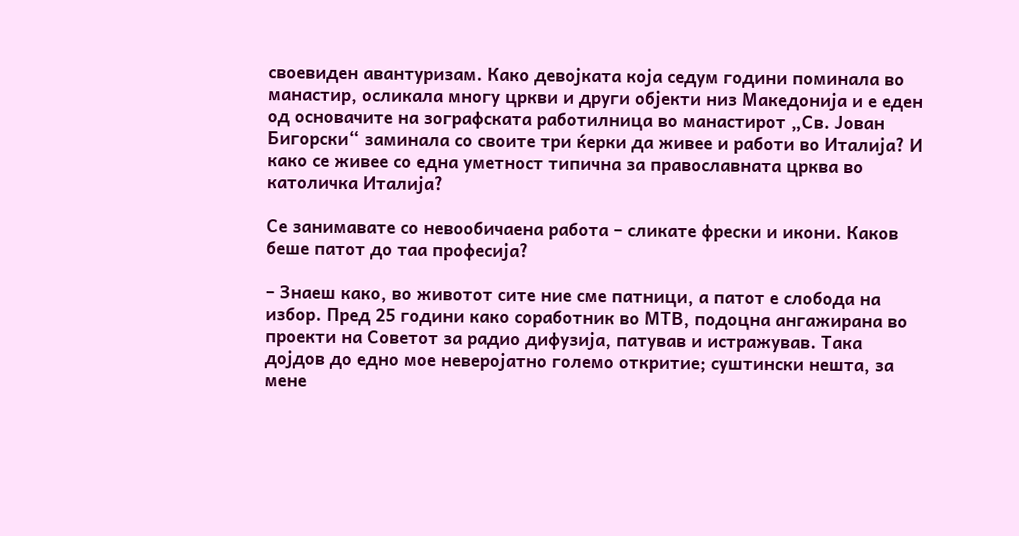своевиден авантуризам. Како девојката која седум години поминала во манастир, осликала многу цркви и други објекти низ Македонија и е еден од основачите на зографската работилница во манастирот „Св. Јован Бигорски“ заминала со своите три ќерки да живее и работи во Италија? И како се живее со една уметност типична за православната црква во католичка Италија?

Се занимавате со невообичаена работа – сликате фрески и икони. Каков беше патот до таа професија?

– Знаеш како, во животот сите ние сме патници, а патот е слобода на избор. Пред 25 години како соработник во МТВ, подоцна ангажирана во проекти на Советот за радио дифузија, патував и истражував. Така дојдов до едно мое неверојатно големо откритие; суштински нешта, за мене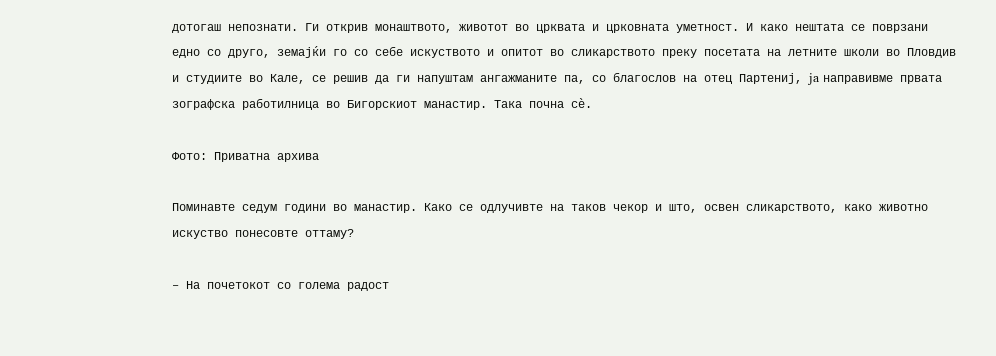дотогаш непознати. Ги открив монаштвото, животот во црквата и црковната уметност. И како нештата се поврзани едно со друго, земајќи го со себе искуството и опитот во сликарството преку посетата на летните школи во Пловдив и студиите во Кале, се решив да ги напуштам ангажманите па, со благослов на отец Партениј, ja направивме првата зографска работилница во Бигорскиот манастир. Така почна сè.

Фото: Приватна архива

Поминавте седум години во манастир. Како се одлучивте на таков чекор и што, освен сликарството, како животно искуство понесовте оттаму?

– На почетокот со голема радост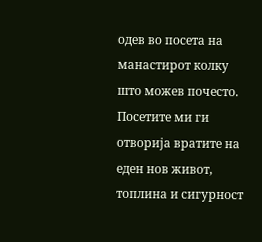одев во посета на манастирот колку што можев почесто. Посетите ми ги отворија вратите на еден нов живот, топлина и сигурност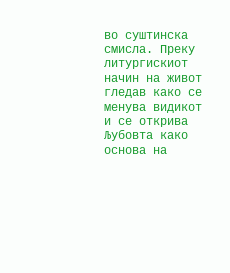во суштинска смисла. Преку литургискиот начин на живот гледав како се менува видикот и се открива Љубовта како основа на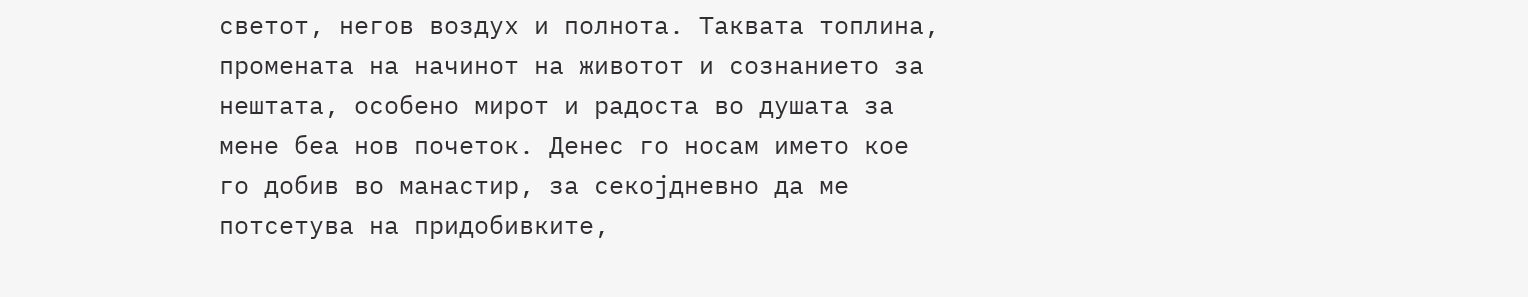светот, негов воздух и полнота. Таквата топлина, промената на начинот на животот и сознанието за нештата, особено мирот и радоста во душата за мене беа нов почеток. Денес го носам името кое го добив во манастир, за секојдневно да ме потсетува на придобивките,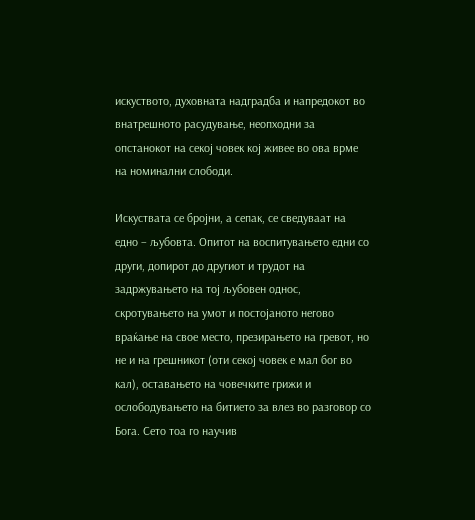искуството, духовната надградба и напредокот во внатрешното расудување, неопходни за опстанокот на секој човек кој живее во ова врме на номинални слободи.

Искуствата се бројни, а сепак, се сведуваат на едно – љубовта. Опитот на воспитувањето едни со други, допирот до другиот и трудот на задржувањето на тој љубовен однос, скротувањето на умот и постојаното негово враќање на свое место, презирањето на гревот, но не и на грешникот (оти секој човек е мал бог во кал), оставањето на човечките грижи и ослободувањето на битието за влез во разговор со Бога. Сето тоа го научив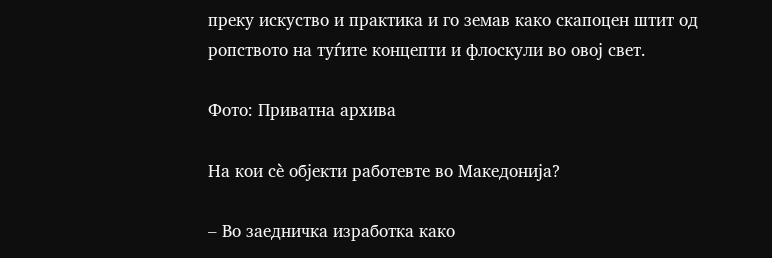преку искуство и практика и го земав како скапоцен штит од ропството на туѓите концепти и флоскули во овој свет.

Фото: Приватна архива

На кои сѐ објекти работевте во Македонија?

– Во заедничка изработка како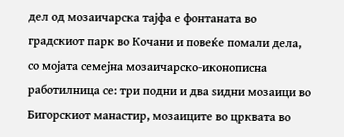дел од мозаичарска тајфа е фонтаната во градскиот парк во Кочани и повеќе помали дела, со мојата семејна мозаичарско-иконописна работилница се: три подни и два ѕидни мозаици во Бигорскиот манастир, мозаиците во црквата во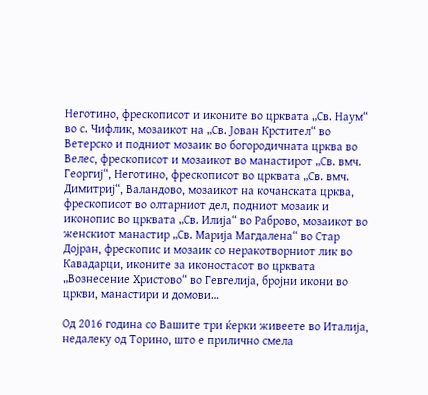Неготино, фрескописот и иконите во црквата „Св. Наум“ во с. Чифлик, мозаикот на „Св. Јован Крстител“ во Ветерско и подниот мозаик во богородичната црква во Велес, фрескописот и мозаикот во манастирот „Св. вмч. Георгиј“, Неготино, фрескописот во црквата „Св. вмч. Димитриј“, Валандово, мозаикот на кочанската црква, фрескописот во олтарниот дел, подниот мозаик и иконопис во црквата „Св. Илија“ во Раброво, мозаикот во женскиот манастир „Св. Марија Магдалена“ во Стар Дојран, фрескопис и мозаик со неракотворниот лик во Кавадарци, иконите за иконостасот во црквата „Вознесение Христово“ во Гевгелија, бројни икони во цркви, манастири и домови…

Од 2016 година со Вашите три ќерки живеете во Италија, недалеку од Торино, што е прилично смела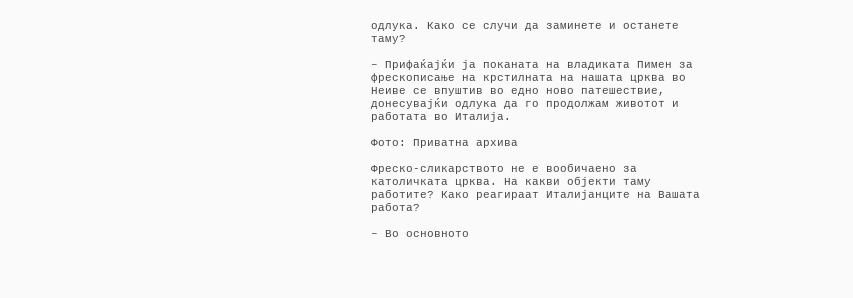одлука. Како се случи да заминете и останете таму?

– Прифаќајќи ја поканата на владиката Пимен за фрескописање на крстилната на нашата црква во Неиве се впуштив во едно ново патешествие, донесувајќи одлука да го продолжам животот и работата во Италија.

Фото: Приватна архива

Фреско-сликарството не е вообичаено за католичката црква. На какви објекти таму работите? Како реагираат Италијанците на Вашата работа?

– Во основното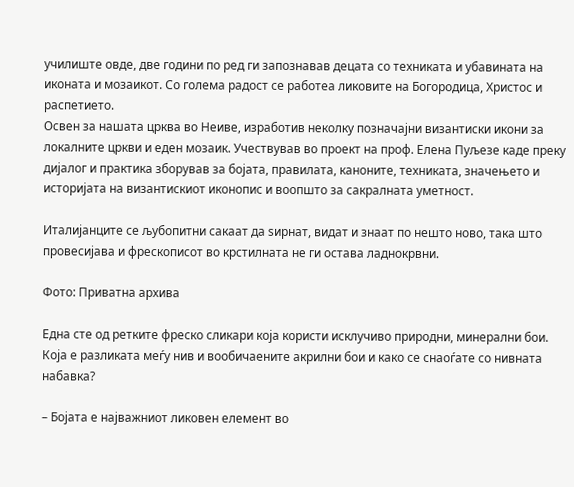училиште овде, две години по ред ги запознавав децата со техниката и убавината на иконата и мозаикот. Со голема радост се работеа ликовите на Богородица, Христос и распетието.
Освен за нашата црква во Неиве, изработив неколку позначајни византиски икони за локалните цркви и еден мозаик. Учествував во проект на проф. Елена Пуљезе каде преку дијалог и практика зборував за бојата, правилата, каноните, техниката, значењето и историјата на византискиот иконопис и воопшто за сакралната уметност.

Италијанците се љубопитни сакаат да ѕирнат, видат и знаат по нешто ново, така што провесијава и фрескописот во крстилната не ги остава ладнокрвни.

Фото: Приватна архива

Една сте од ретките фреско сликари која користи исклучиво природни, минерални бои. Која е разликата меѓу нив и вообичаените акрилни бои и како се снаоѓате со нивната набавка?

– Бојата е најважниот ликовен елемент во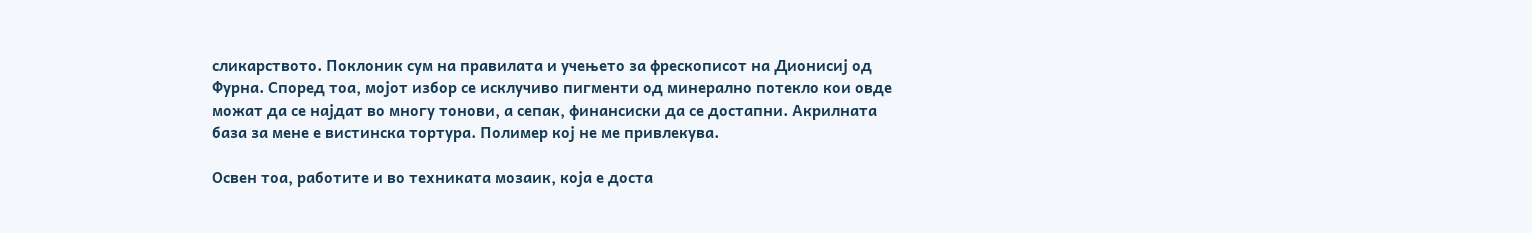сликарството. Поклоник сум на правилата и учењето за фрескописот на Дионисиј од Фурна. Според тоа, мојот избор се исклучиво пигменти од минерално потекло кои овде можат да се најдат во многу тонови, а сепак, финансиски да се достапни. Акрилната база за мене е вистинска тортура. Полимер кој не ме привлекува.

Освен тоа, работите и во техниката мозаик, која е доста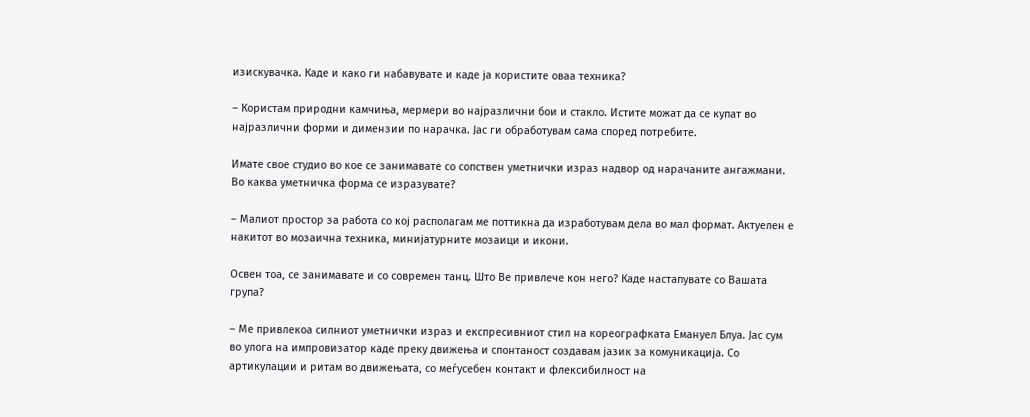изискувачка. Каде и како ги набавувате и каде ја користите оваа техника?

– Користам природни камчиња, мермери во најразлични бои и стакло. Истите можат да се купат во најразлични форми и димензии по нарачка. Јас ги обработувам сама според потребите.

Имате свое студио во кое се занимавате со сопствен уметнички израз надвор од нарачаните ангажмани. Во каква уметничка форма се изразувате?

– Малиот простор за работа со кој располагам ме поттикна да изработувам дела во мал формат. Актуелен е накитот во мозаична техника, минијатурните мозаици и икони.

Освен тоа, се занимавате и со современ танц. Што Ве привлече кон него? Каде настапувате со Вашата група?

– Ме привлекоа силниот уметнички израз и експресивниот стил на кореографката Емануел Блуа. Јас сум во улога на импровизатор каде преку движења и спонтаност создавам јазик за комуникација. Со артикулации и ритам во движењата, со меѓусебен контакт и флексибилност на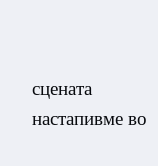сцената настапивме во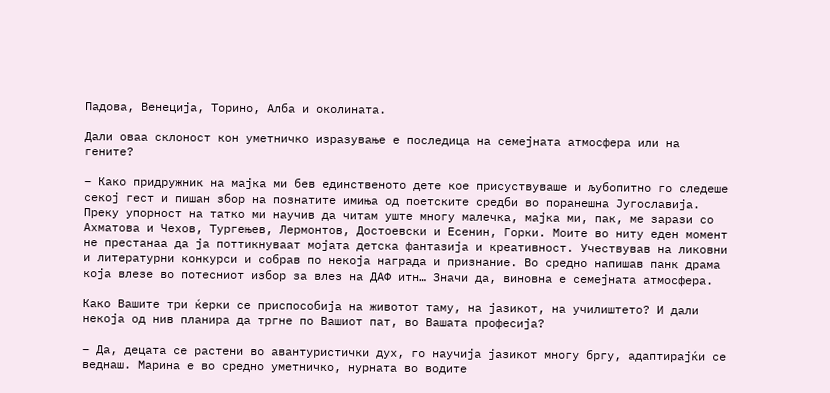Падова, Венеција, Торино, Алба и околината.

Дали оваа склоност кон уметничко изразување е последица на семејната атмосфера или на гените?

– Како придружник на мајка ми бев единственото дете кое присуствуваше и љубопитно го следеше секој гест и пишан збор на познатите имиња од поетските средби во поранешна Југославија. Преку упорност на татко ми научив да читам уште многу малечка, мајка ми, пак, ме зарази со Ахматова и Чехов, Тургењев, Лермонтов, Достоевски и Есенин, Горки. Моите во ниту еден момент не престанаа да ја поттикнуваат мојата детска фантазија и креативност. Учествував на ликовни и литературни конкурси и собрав по некоја награда и признание. Во средно напишав панк драма која влезе во потесниот избор за влез на ДАФ итн… Значи да, виновна е семејната атмосфера.

Како Вашите три ќерки се приспособија на животот таму, на јазикот, на училиштето? И дали некоја од нив планира да тргне по Вашиот пат, во Вашата професија?

– Да, децата се растени во авантуристички дух, го научија јазикот многу бргу, адаптирајќи се веднаш. Марина е во средно уметничко, нурната во водите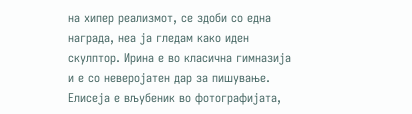на хипер реализмот, се здоби со една награда, неа ја гледам како иден скулптор. Ирина е во класична гимназија и е со неверојатен дар за пишување. Елисеја е вљубеник во фотографијата,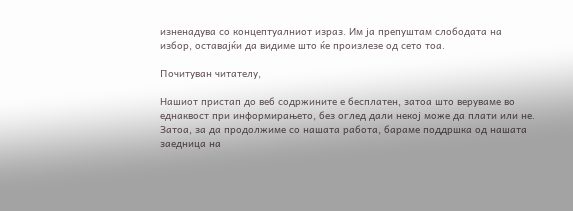изненадува со концептуалниот израз. Им ја препуштам слободата на избор, оставајќи да видиме што ќе произлезе од сето тоа.

Почитуван читателу,

Нашиот пристап до веб содржините е бесплатен, затоа што веруваме во еднаквост при информирањето, без оглед дали некој може да плати или не. Затоа, за да продолжиме со нашата работа, бараме поддршка од нашата заедница на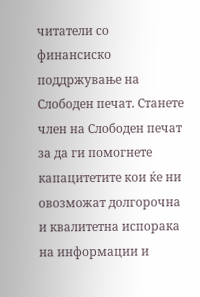читатели со финансиско поддржување на Слободен печат. Станете член на Слободен печат за да ги помогнете капацитетите кои ќе ни овозможат долгорочна и квалитетна испорака на информации и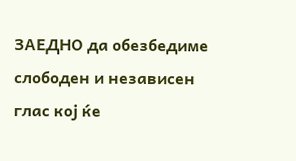ЗАЕДНО да обезбедиме слободен и независен глас кој ќе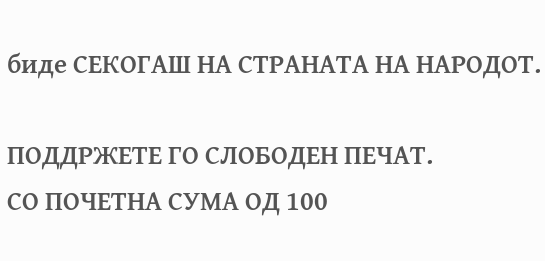биде СЕКОГАШ НА СТРАНАТА НА НАРОДОТ.

ПОДДРЖЕТЕ ГО СЛОБОДЕН ПЕЧАТ.
СО ПОЧЕТНА СУМА ОД 100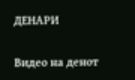ДЕНАРИ

Видео на денот